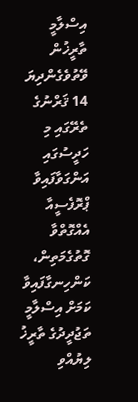އިސްލާމީ ތާރީޚުން ވޭތުވެގެންދިޔަ 14 ޤަރްނުގެ ތެރޭގައި މި ހަދީސުގައި އަންގަވާފައިވާ ޕްރޮފެސީއާ އެއްގޮތްވާ ގޮތުގެމަތިން، ކަންހިނގާފައިވާ ކަމަށް އިސްލާމީ ތަޖުދީދުގެ ތާރީޚު ލިޔުއްވި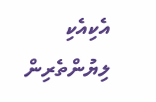އެކިއެކި ލިޔުންތެރިން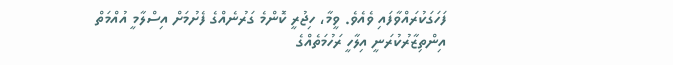ފަހަގަކުރައްވާފައި ވެއެވެ. ވީމާ، ހިޖުރީ ކޮންމެ ގަރުނެއްގެ ފެށުމަށް އިސްލާމީ އުއްމަތް އިންތިޒާރުކުރަނީ އިލާހީ ރަހުމަތެއްގެ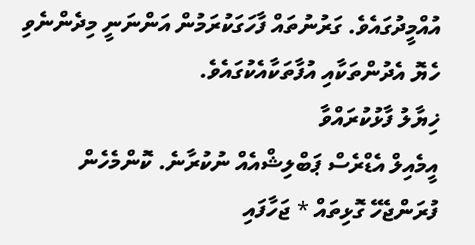އުއްމީދުގައެވެ. ގަރުނުތައް ފާހަގަކުރަމުން އަންނަނީ މިދެންނެވި ހެޔޮ އެދުންތަކާއި އުފާތަކާއެކުގައެވެ.
ޚިޔާލު ފާޅުކުރައްވާ
އީމެއިލް އެޑްރެސް ޕަބްލިޝްއެއް ނުކުރާނެ. ކޮންމެހެން ފުރަންޖެހޭ ގޮޅިތައް * ޖަހާފައި